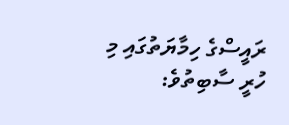ރައީސްގެ ހިމާޔަތުގައި މި ހުރީ ސާބިތުވެ: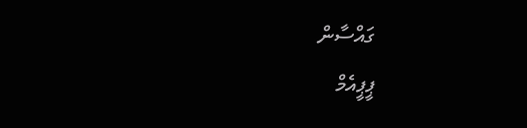ގައްސާން
ޕީޕީއެމް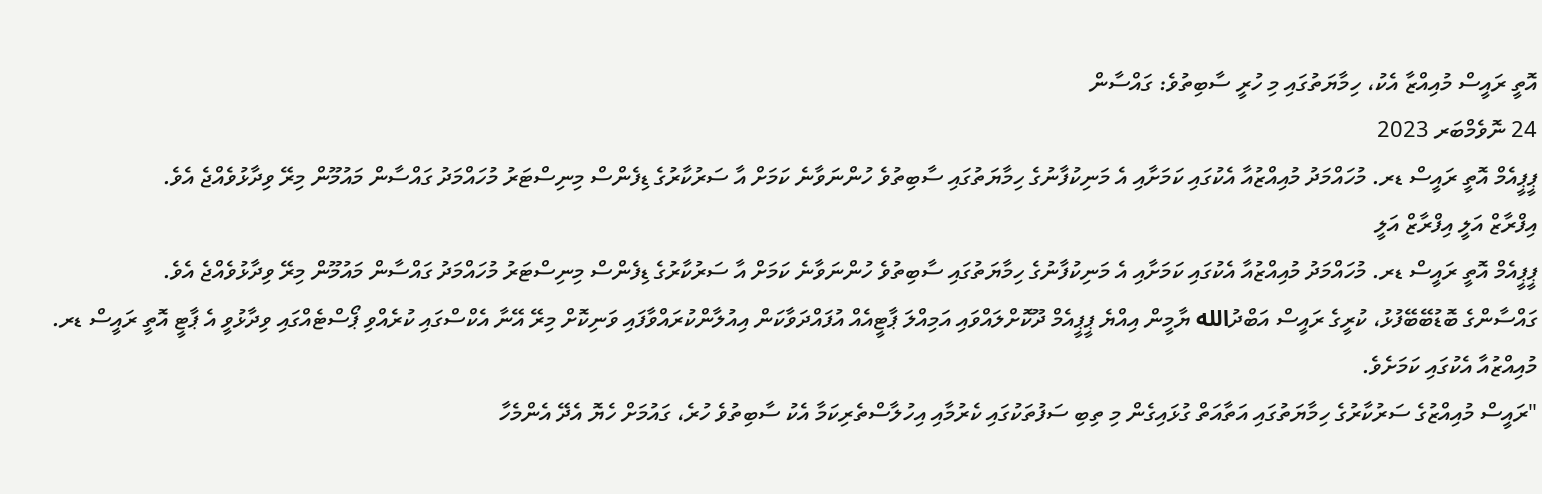އޮތީ ރައީސް މުއިއްޒާ އެކު، ހިމާޔަތުގައި މި ހުރީ ސާބިތުވެ: ގައްސާން
24 ނޮވެމްބަރ 2023
ޕީޕީއެމް އޮތީ ރައީސް ޑރ. މުހައްމަދު މުއިއްޒުއާ އެކުގައި ކަމަށާއި އެ މަނިކުފާނުގެ ހިމާޔަތުގައި ސާބިތުވެ ހުންނަވާނެ ކަމަށް އާ ސަރުކާރުގެ ޑިފެންސް މިނިސްޓަރު މުހައްމަދު ގައްސާން މައުމޫން މިރޭ ވިދާޅުވެއްޖެ އެވެ.
އިފްރާޒް އަލީ އިފްރާޒް އަލީ
ޕީޕީއެމް އޮތީ ރައީސް ޑރ. މުހައްމަދު މުއިއްޒުއާ އެކުގައި ކަމަށާއި އެ މަނިކުފާނުގެ ހިމާޔަތުގައި ސާބިތުވެ ހުންނަވާނެ ކަމަށް އާ ސަރުކާރުގެ ޑިފެންސް މިނިސްޓަރު މުހައްމަދު ގައްސާން މައުމޫން މިރޭ ވިދާޅުވެއްޖެ އެވެ.
ގައްސާންގެ ބޮޑުބޭބޭފުޅު، ކުރީގެ ރައީސް އަބްދުالله ޔާމީން އިއްޔެ ޕީޕީއެމް ދޫކޮށްލައްވައި އަމިއްލަ ޕާޓީއެއް އުފައްދަވާކަން އިއުލާންކުރައްވާފައި ވަނިކޮށް މިރޭ އޭނާ އެކްސްގައި ކުރެއްވި ޕޯސްޓެއްގައި ވިދާޅުވީ އެ ޕާޓީ އޮތީ ރައީސް ޑރ. މުއިއްޒުއާ އެކުގައި ކަމަށެވެ.
"ރައީސް މުއިއްޒުގެ ސަރުކާރުގެ ހިމާޔަތުގައި އަތާއަތް ގުޅައިގެން މި ތިބި ސަފުތަކުގައި ކެރުމާއި އިހުލާސްތެރިކަމާ އެކު ސާބިތުވެ ހުރެ، ގައުމަށް ހެޔޮ އެދޭ އެންމެހާ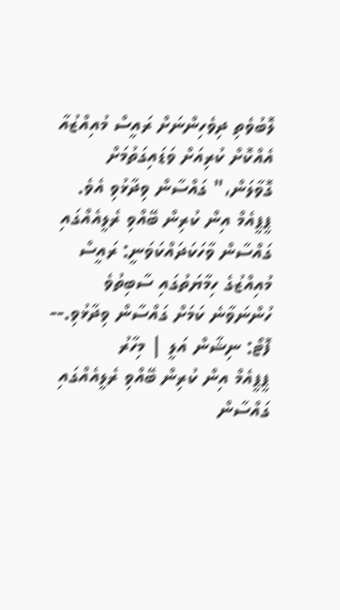ލޮބުވެތި ދިވެހިންނަށް ރައީސް މުއިއްޒުއާ އެއްކޮށް ކުރިއަށް ވަޑައިގަތުމަށް ގޮވާލަން،" ގައްސާން ވިދާޅުވި އެވެ.
ޕީޕީއެމް އިން ކުރިން ބޭއްވި ރެލީއެއްގައި ގައްސާން ވާހަކަދައްކަވަނީ: ރައީސް މުއިއްޒުގެ ހިމާޔަތުގައި ސާބިތުވެ ހުންނަވާނެ ކަމަށް ގައްސާން ވިދާޅުވި.-- ފޮޓޯ: ނިޝާން އަލީ | މިހާރު
ޕީޕީއެމް އިން ކުރިން ބޭއްވި ރެލީއެއްގައި ގައްސާން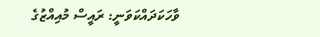ވާހަކަދައްކަވަނީ: ރައީސް މުއިއްޒުގެ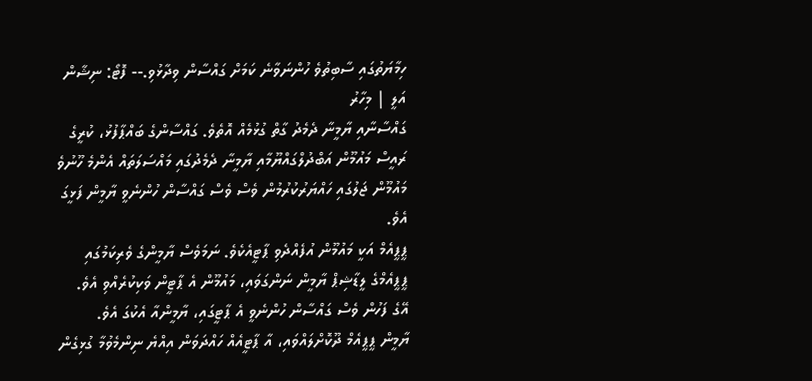ހިމާޔަތުގައި ސާބިތުވެ ހުންނަވާނެ ކަމަށް ގައްސާން ވިދާޅުވި.-- ފޮޓޯ: ނިޝާން އަލީ | މިހާރު
ގައްސާނާއި ޔާމީނާ ދެމެދު ގާތް ގުޅުމެއް އޮތެވެ. ގައްސާންގެ ބައްޕާފުޅު، ކުރީގެ ރައީސް މައުމޫން އަބްދުލްގައްޔޫމާއި ޔާމީނާ ދެމެދުގައި މައްސަލަތައް އެންމެ ހޫނުވެ މައުމޫން ޖަލުގައި ހައްޔަރުކުރުމުން ވެސް ވެސް ގައްސާން ހުންނެވީ ޔާމީން ފަޅީގަ އެވެ.
ޕީޕީއެމް އަކީ މައުމޫން އުފެއްދެވި ޕާޓީއެކެވެ. ނަމަވެސް ޔާމީންގެ ވެރިކަމުގައި ޕީޕީއެމްގެ ލީޑާޝިޕް ޔާމީން ނަންގަވައި، މައުމޫން އެ ޕާޓީން ވަކިކުރެއްވި އެވެ. އޭގެ ފަހުން ވެސް ގައްސާން ހުންނެވީ އެ ޕާޓީގައި، ޔާމީންއާ އެކުގަ އެވެ.
ޔާމީން ޕީޕީއެމް ދޫކޮށްލައްވައި، އާ ޕާޓީއެއް ހައްދަވަން އިއްޔެ ނިންމެވުމާ ގުޅިގެން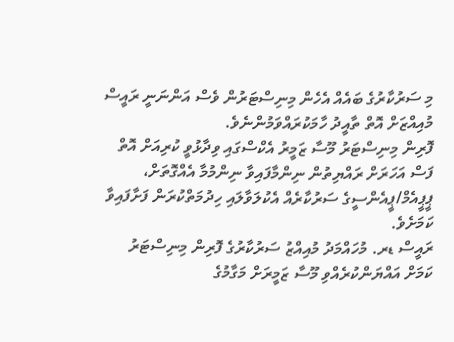މި ސަރުކާރުގެ ބައެއް އެހެން މިނިސްޓަރުން ވެސް އަންނަނީ ރައީސް މުއިއްޒަށް އޮތް ތާއީދު ހާމަކުރައްވަމުންނެވެ.
ފޮރިން މިނިސްޓަރު މޫސާ ޒަމީރު އެކްސްގައި ވިދާޅުވީ ކުރިއަށް އޮތް ފަސް އަހަރަށް ރައްޔިތުން ނިންމާފައިވާ ނިންމުމާ އެއްގޮތަށް، ޕީޕީއެމް/ޕީއެންސީގެ ސަރުކާރެއް އެކުލަވާލައި ހިދުމަތްކުރަން ފަށާފައިވާ ކަމަށެވެ.
ރައީސް ޑރ. މުހައްމަދު މުއިއްޒު ސަރުކާރުގެ ފޮރިން މިނިސްޓަރު ކަމަށް އައްޔަންކުރެއްވި މޫސާ ޒަމީރަށް މަގާމުގެ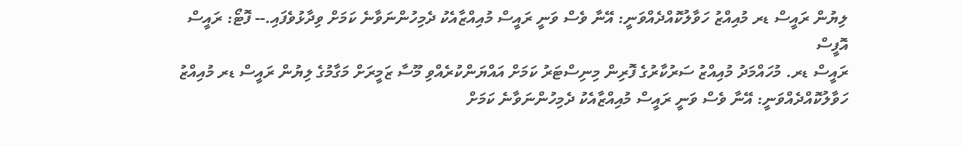ލިޔުން ރައީސް ޑރ މުއިއްޒު ހަވާލުކޮއްދެއްވަނީ: އޭނާ ވެސް ވަނީ ރައީސް މުއިއްޒާއެކު ދެމިހުންނަވާނެ ކަމަށް ވިދާޅުވެފައި.-- ފޮޓޯ: ރައީސް އޮފީސް
ރައީސް ޑރ. މުހައްމަދު މުއިއްޒު ސަރުކާރުގެ ފޮރިން މިނިސްޓަރު ކަމަށް އައްޔަންކުރެއްވި މޫސާ ޒަމީރަށް މަގާމުގެ ލިޔުން ރައީސް ޑރ މުއިއްޒު ހަވާލުކޮއްދެއްވަނީ: އޭނާ ވެސް ވަނީ ރައީސް މުއިއްޒާއެކު ދެމިހުންނަވާނެ ކަމަށް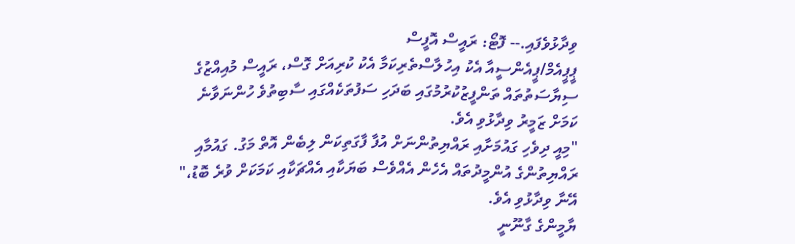ވިދާޅުވެފައި.-- ފޮޓޯ: ރައީސް އޮފީސް
ޕީޕީއެމް/ޕީއެންސީއާ އެކު އިހުލާސްތެރިކަމާ އެކު ކުރިއަށް ގޮސް، ރައީސް މުއިއްޒުގެ ސިޔާސަތުތައް ތަންފީޒުކުރުމުގައި ބަދަހި ސަފުތަކެއްގައި ސާބިތުވެ ހުންނަވާނެ ކަމަށް ޒަމީރު ވިދާޅުވި އެވެ.
"މިއީ ދިވެހި ގައުމަށާއި ރައްޔިތުންނަށް އުފާ ފާގަތިކަން ލިބެން އޮތް މަގު. ގައުމާއި ރައްޔިތުންގެ އުންމީދުތައް އެހެން އެއްވެސް ބަޔަކާއި އެއްޗަކާއި ކަމަކަށް ވުރެ ބޮޑު،" އޭނާ ވިދާޅުވި އެވެ.
ޔާމީންގެ ގާނޫނީ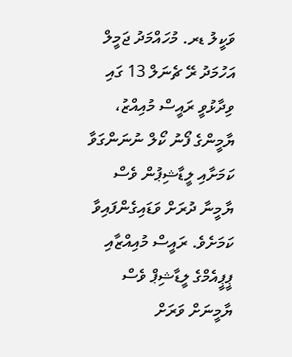ވަކީލު ޑރ. މުހައްމަދު ޖަމީލް އަހުމަދު ރޭ ޗެނަލް 13 ގައި ވިދާޅުވީ ރައީސް މުއިއްޒު، ޔާމީންގެ ފޯނު ކޯލް ނުނަންގަވާ ކަމަށާއި ލީޑާޝިޕުން ވެސް ޔާމީނާ ދުރަށް ވަޑައިގެންފައިވާ ކަމަށެވެ. ރައީސް މުއިއްޒާއި ޕީޕީއެމްގެ ލީޑާޝިޕް ވެސް ޔާމީނަށް ވަރަށް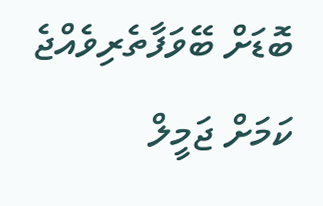ބޮޑަށް ބޭވަފާތެރިވެއްޖެ ކަމަށް ޖަމީލް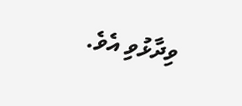ވިދާޅުވި އެވެ.